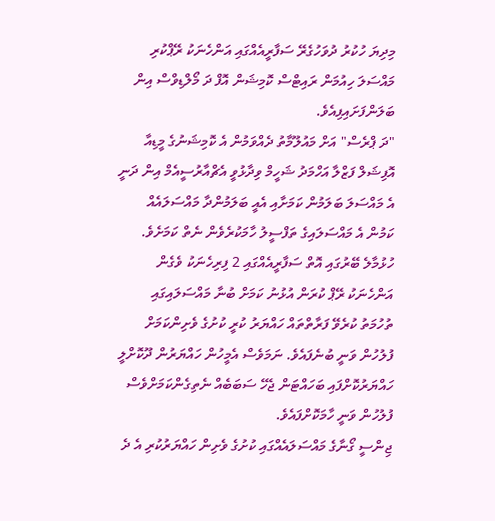މިދިޔަ ހުކުރު ދުވަހުގެރޭ ސަފާރީއެއްގައި އަންހެނަކު ރޭޕްކުރި މައްސަލަ ހިއުމަން ރައިޓްސް ކޮމިޝަން އޮފް ދަ މޯލްޑިވްސް އިން ބަލަންފަށައިފިއެވެ.
"ދަ ޕްރެސް" އަށް މައުލޫމާތު ދެއްވަމުން އެ ކޮމިޝަނުގެ މީޑިއާ އޮފިޝަލް ފަޒްލާ އަހްމަދު ޝަހީމް ވިދާޅުވީ އެޗްއާރުސީއެމް އިން ދަނީ އެ މައްސަލަ ބަލަމުން ކަމަށާއި އެއީ ބަލަމުންދާ މައްސަލައެއް ކަމުން އެ މައްސަލައިގެ ތަފްސީލު ހާމަކުރެވެން ނެތް ކަމަށެވެ.
ހުޅުމާލެ ބޭރުގައި އޮތް ސަފާރީއެއްގައި 2 ފިރިހެނަކު ވެގެން އަންހެނަކު ރޭޕް ކުރަން އުޅުނު ކަމަށް ބުނާ މައްސަލައިގައި ތުހުމަތު ކުރެވޭ ފަރާތްތައް ހައްޔަރު ކުރީ ކުށުގެ ވެށިންކަމަށް ފުލުހުން ވަނީ ބުނެފައެވެ. ނަމަވެސް އެމީހުން ހައްޔަރުން ދޫކޮށްލީ ހައްޔަރުކޮށްފައި ބަހައްޓަން ޖެހޭ ސަބަބެއް ނެތިގެންކަމަށްވެސް ފުލުހުން ވަނީ ހާމަކޮށްފައެވެ.
ޖިންސީ ގޯނާގެ މައްސަލައެއްގައި ކުށުގެ ވެށިން ހައްޔަރުކުރި އެ ދެ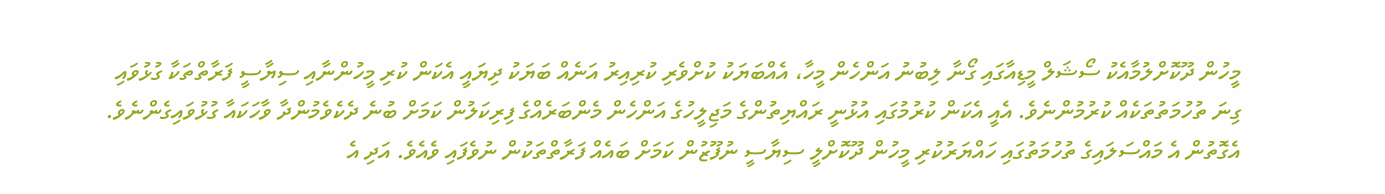މީހުން ދޫކޮށްލުމާއެކު ސޯޝަލް މީޑިއާގައި ގޯނާ ލިބުނު އަންހެން މީހާ، އެއްބަޔަކު ކުށްވެރި ކުރިއިރު އަނެއް ބަޔަކު ދިޔައީ އެކަން ކުރި މީހުންނާއި ސިޔާސީ ފަރާތްތަކާ ގުޅުވައި ގިނަ ތުހުމަތުތަކެއް ކުރުމުންނެވެ. އެއީ އެކަން ކުރުމުގައި އުޅުނީ ރައްޔިތުންގެ މަޖިލީހުގެ އަންހެން މެންބަރެއްގެ ފިރިކަލުން ކަމަށް ބުނެ ދެކެވެމުންދާ ވާހަކައާ ގުޅުވައިގެންނެވެ.
އެގޮތުން އެ މައްސަލައިގެ ތުހުމަތުގައި ހައްޔަރުކުރި މީހުން ދޫކޮށްލީ ސިޔާސީ ނުފޫޒުން ކަމަށް ބައެއް ފަރާތްތަކުން ނުވެފައި ވެއެވެ. އަދި އެ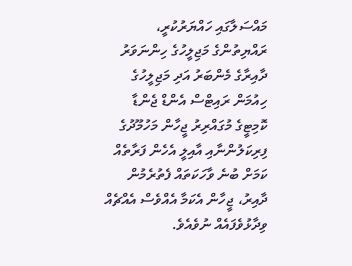މައްސަލާގައި ހައްޔަރުކުރީ، ރައްޔިތުންގެ މަޖިލީހުގެ ހިންނަވަރު ދާއިރާގެ މެންބަރު އަދި މަޖިލީހުގެ ހިއުމަން ރައިޓްސް އެންޑް ޖެންޑާ ކޮމިޓީގެ މުގައްރިރު ޖީހާން މަހުމޫދުގެ ފިރިކަލުންނާއި އާއިލީ އެހެން ފަރާތެއް ކަމަށް ބުނެ ވާހަކަތައް ފެތުރެމުން ދާއިރު، ޖީހާން އެކަމާ އެއްވެސް އެއްޗެއް ވިދާޅުވެފައެއް ނުވެއެވެ.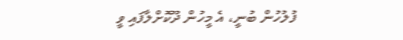ފުލުހުން ބުނީ، އެ މީހުން ދޫކޮށްލާފައި ވީ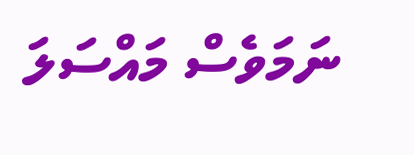ނަމަވެސް މައްސަލަ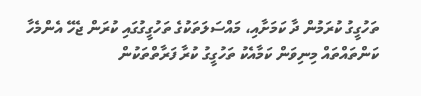ތަހުގީގު ކުރަމުން ދާ ކަމަށާއި، މައްސަލަތަކުގެ ތަހުގީގުގައި ކުރަން ޖެހޭ އެންމެހާ ކަންތައްތައް މިނިވަން ކަމާއެކު ތަހުގީގު ކުރާ ފަރާތްތަކުން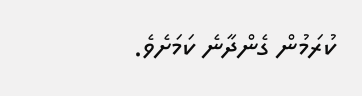ކުރަމުން ގެންދާނެ ކަމަށެވެ.